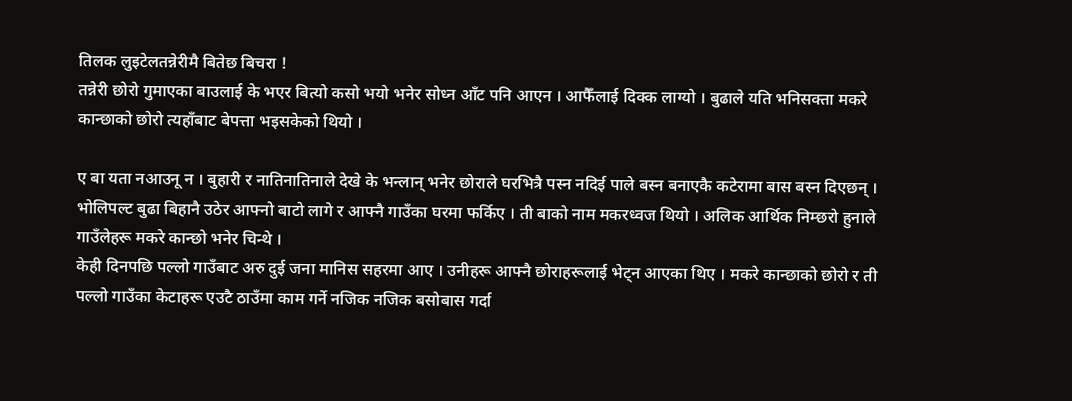तिलक लुइटेलतन्नेरीमै बितेछ बिचरा !
तन्नेरी छोरो गुमाएका बाउलाई के भएर बित्यो कसो भयो भनेर सोध्न आँट पनि आएन । आफैँलाई दिक्क लाग्यो । बुढाले यति भनिसक्ता मकरे कान्छाको छोरो त्यहाँबाट बेपत्ता भइसकेको थियो ।

ए बा यता नआउनू न । बुहारी र नातिनातिनाले देखे के भन्लान् भनेर छोराले घरभित्रै पस्न नदिई पाले बस्न बनाएकै कटेरामा बास बस्न दिएछन् । भोलिपल्ट बुढा बिहानै उठेर आफ्नो बाटो लागे र आफ्नै गाउँका घरमा फर्किए । ती बाको नाम मकरध्वज थियो । अलिक आर्थिक निम्छरो हुनाले गाउँलेहरू मकरे कान्छो भनेर चिन्थे ।
केही दिनपछि पल्लो गाउँबाट अरु दुई जना मानिस सहरमा आए । उनीहरू आफ्नै छोराहरूलाई भेट्न आएका थिए । मकरे कान्छाको छोरो र ती पल्लो गाउँका केटाहरू एउटै ठाउँमा काम गर्ने नजिक नजिक बसोबास गर्दा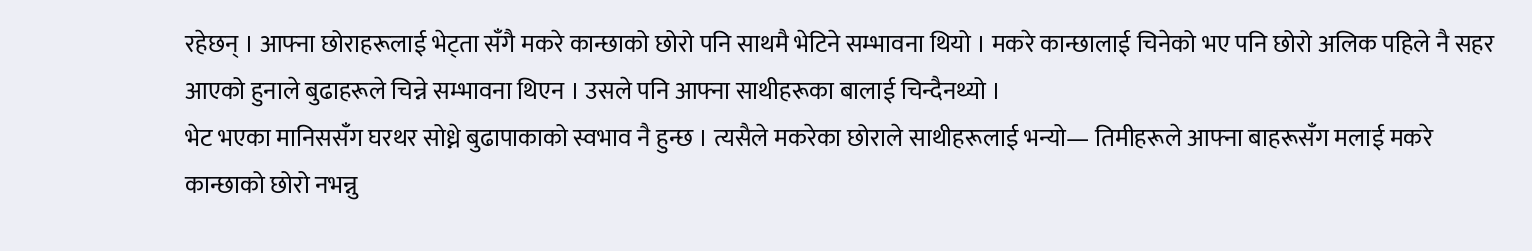रहेछन् । आफ्ना छोराहरूलाई भेट्ता सँगै मकरे कान्छाको छोरो पनि साथमै भेटिने सम्भावना थियो । मकरे कान्छालाई चिनेको भए पनि छोरो अलिक पहिले नै सहर आएको हुनाले बुढाहरूले चिन्ने सम्भावना थिएन । उसले पनि आफ्ना साथीहरूका बालाई चिन्दैनथ्यो ।
भेट भएका मानिससँग घरथर सोध्ने बुढापाकाको स्वभाव नै हुन्छ । त्यसैले मकरेका छोराले साथीहरूलाई भन्यो— तिमीहरूले आफ्ना बाहरूसँग मलाई मकरे कान्छाको छोरो नभन्नु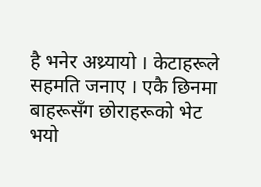है भनेर अथ्र्यायो । केटाहरूले सहमति जनाए । एकै छिनमा बाहरूसँग छोराहरूको भेट भयो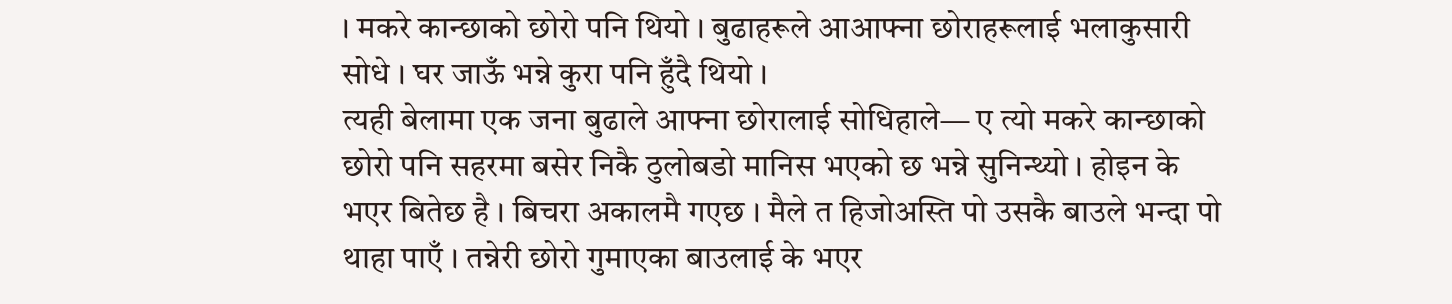। मकरे कान्छाको छोरो पनि थियो । बुढाहरूले आआफ्ना छोराहरूलाई भलाकुसारी सोधे । घर जाऊँ भन्ने कुरा पनि हुँदै थियो ।
त्यही बेलामा एक जना बुढाले आफ्ना छोरालाई सोधिहाले— ए त्यो मकरे कान्छाको छोरो पनि सहरमा बसेर निकै ठुलोबडो मानिस भएको छ भन्ने सुनिन्थ्यो । होइन के भएर बितेछ है । बिचरा अकालमै गएछ । मैले त हिजोअस्ति पो उसकै बाउले भन्दा पो थाहा पाएँ । तन्नेरी छोरो गुमाएका बाउलाई के भएर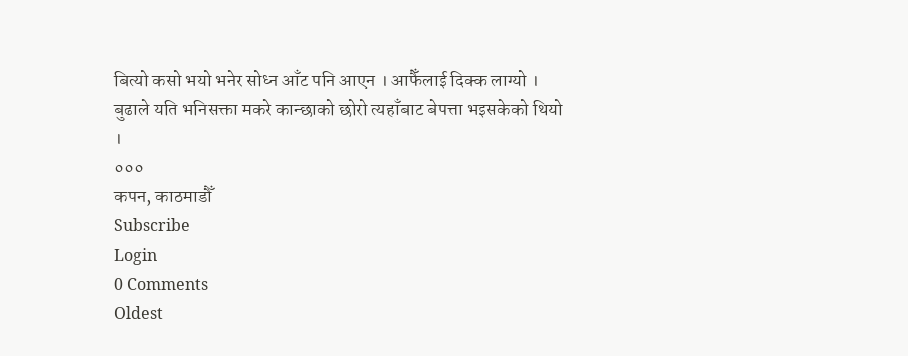बित्यो कसो भयो भनेर सोध्न आँट पनि आएन । आफैँलाई दिक्क लाग्यो । बुढाले यति भनिसक्ता मकरे कान्छाको छोरो त्यहाँबाट बेपत्ता भइसकेको थियो ।
०००
कपन, काठमाडौँ
Subscribe
Login
0 Comments
Oldest